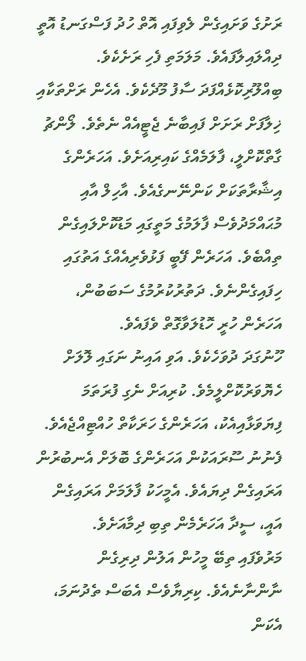ރަށުގެ ވަށައިގެން ލެވިފައި އޮތް ހުދު ފަސްގަނޑު އޮތީ ދިއްލައިލާފައެވެ. މަލަމަތި ފެހި ރަށެކެވެ. ބިއްލޫރިކޮޅެއްފަދަ ސާފު މޫދެކެވެ. އެހެން ރަށްތަކާއި ޚިލާފަށް ރަށަށް ފައިބާނެ ޖެޓީއެއް ނެތެވެ. ލޯންޗު ގާތްކޮށްލީ، ފާލަމެއްގެ ކައިރިއަށެވެ. އަހަރެންގެ އިޝާރާތަކަށް ކަންނޭނގެއެވެ. އާހިލް އާއި މުޙައްމަދުވެސް ފާލަމުގެ މަތީގައި މަޑުކޮށްލައިގެން ތިއްބެވެ. އަހަރެން ފޭބީ ފަޅުވެރިއެއްގެ އަތުގައި ހިފައިގެންނެވެ. ދަތުރުކުރުމުގެ ސަބަބުން، އަހަރެން ހުރީ ހޮޑުލަވާގޮތް ވެފައެވެ.
ހޫނުގަދަ ދުވަހެކެވެ. އަވި އައިނު ނަގައި ލޮލަށް ހެޔޮވަރުކޮށްލީމެވެ. ކުރިއަށް ނެގި ފުރަތަމަ ފިޔަވަޅާއިއެކު، އަހަރެންގެ ހަރަކާތް ހުއްޓިއްޖެއެވެ. ފެނުނު ސޫރައަކުން އަހަރެންގެ ބޮލަށް އެނބުރުން އަރައިގެން ދިޔައެވެ. އެމީހަކު ފާލަމަށް އަރައިގެން އައީ، ސީދާ އަހަރެމެން ތިބި ދިމާއަށެވެ.
މަރުވެފައި ތިބޭ މީހުން އަލުން ދިރިގެން ނާންނާނެއެވެ. ކިރިޔާވެސް އެބަސް ތެދުނަމަ، އެކަން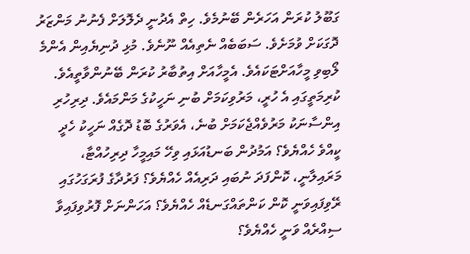ގަބޫލު ކުރަން އަހަރެން ބޭނުމެވެ. ހިތް އެދުނީ ދެލޮލަށް ފެނުނު މަންޒަރު ދޮގަކަށް ވުމަށެވެ. ސަބަބެއް ނެތިއެއް ނޫނެވެ. މުޅި ދުނިޔެއިން އެންމެ ލޯބިވި މީހާއަށްޓަކައެވެ. އެމީހާއަށް އިތުބާރު ކުރަން ބޭނުންވާތީއެވެ. ކުރިމަތީގައި އެ ހުރީ، މަރުވިކަމަށް ބުނި ނަހީކުގެ މަންމައެވެ. ދިރިހުރި އިންސާނަކު މަރުވެއްޖެކަމަށް ބުނެ، އެވަރުގެ ބޮޑު ދޮގެއް ނަހީކު ހެދީ ކީއްވެ ހެއްޔެވެ؟ އަމުދުން ބަނޑުއަޅައި ވިހޭ މައިމީހާ ދިރިހުއްޓާ، މަރައިލާނީ، ކޮންފަދަ ނުބައި ދަރިއެއް ހެއްޔެވެ؟ ފަރުދާގެ ފުރަގަހުގައި ރޭވިފައިވަނީ ކޮން ކަންތައްގަނޑެއް ހެއްޔެވެ؟ އަހަންނަށް ފޮރުވިފައިވާ ސިއްރެއް ވަނީ ހެއްޔެވެ؟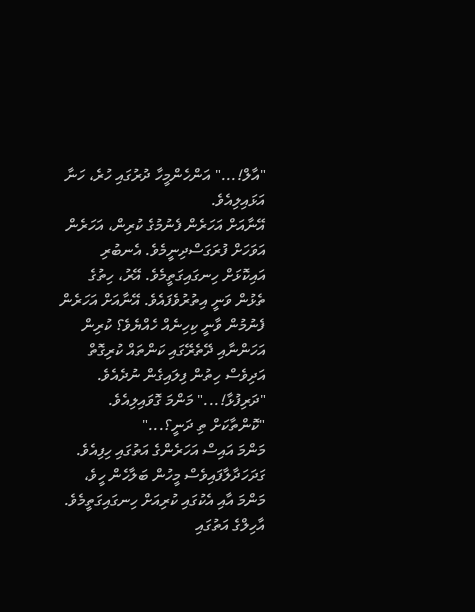"އާލް!..." އަންހެންމީހާ ދުރުގައި ހުރެ، ހަނާ އަޅައިލިއެވެ.
އޭނާއަށް އަހަރެން ފެނުމުގެ ކުރިން، އަހަރެން އަވަހަށް ފުރަގަސްދިނީމެވެ. އެނބުރި އައިކޮޅަށް ހިނގައިގަތީމެވެ. އޭރު، ހިތުގެ ތެޅުން ވަނީ އިތުރުވެފައެވެ. އޭނާއަށް އަހަރެން ފެނުމުން ވާނީ ކިހިނެއް ހެއްޔެވެ؟ ކުރިން އަހަންނާއި ދޭތެރޭގައި ކަންތައް ކުރިގޮތް އަދިވެސް ހިތުން ފިލައިގެން ނުދެއެވެ.
"ދަރިފުޅާ!..." މަންމަ ގޮވައިލިއެވެ. "ކޮންތާކަށް ތި ދަނީ؟..."
މަންމަ އައިސް އަހަރެންގެ އަތުގައި ހިފިއެވެ. ގަދަހަދާލާފައިވެސް މީހުން ބަލާހެން ހީވެ، މަންމަ އާއި އެކުގައި ކުރިއަށް ހިނގައިގަތީމެވެ. އާހިލްގެ އަތުގައި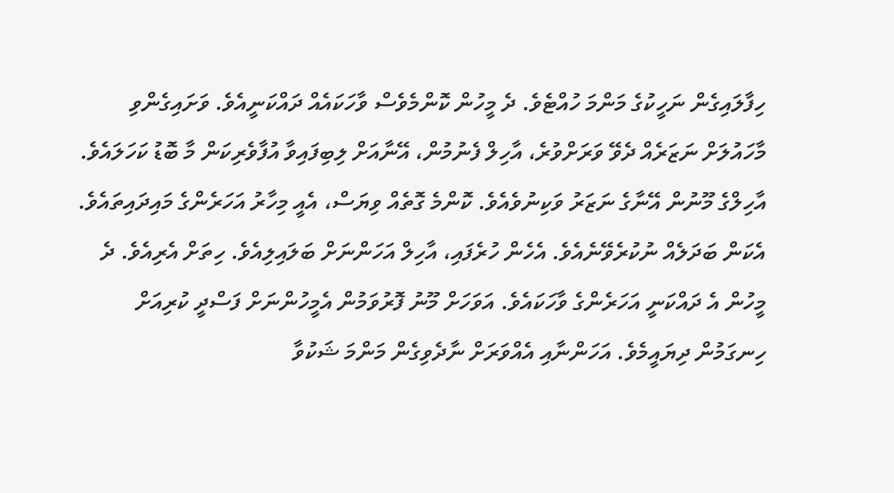ހިފާލައިގެން ނަހީކުގެ މަންމަ ހުއްޓެވެ. ދެ މީހުން ކޮންމެވެސް ވާހަކައެއް ދައްކަނީއެވެ. ވަށައިގެންވި މާހައުލަށް ނަޒަރެއް ދެވޭ ވަރަށްވުރެ، އާހިލް ފެނުމުން، އޭނާއަށް ލިބިފައިވާ އުފާވެރިކަން މާ ބޮޑު ކަހަލައެވެ. އާހިލްގެ މޫނުން އޭނާގެ ނަޒަރު ވަކިނުވެއެވެ. ކޮންމެ ގޮތެއް ވިޔަސް، އެއީ މިހާރު އަހަރެންގެ މައިދައިތައެވެ. އެކަން ބަދަލެއް ނުކުރެވޭނެއެވެ. އެހެން ހުރެފައި، އާހިލް އަހަންނަށް ބަލައިލިއެވެ. ހިތަށް އެރިއެވެ. ދެ މީހުން އެ ދައްކަނީ އަހަރެންގެ ވާހަކައެވެ. އަވަހަށް މޫނު ފޮރުވަމުން އެމީހުންނަށް ފަސްދީ ކުރިއަށް ހިނގަމުން ދިޔައީމެވެ. އަހަންނާއި އެއްވަރަށް ނާދެވިގެން މަންމަ ޝަކުވާ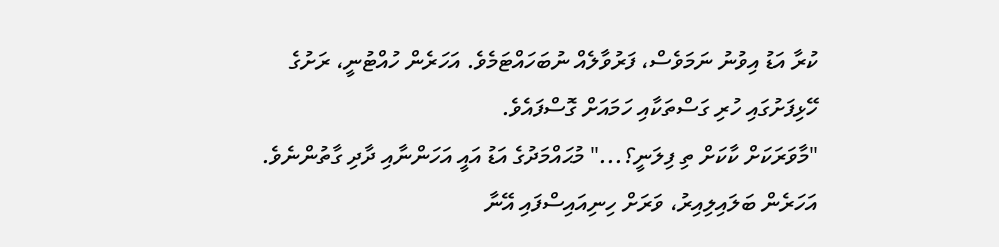ކުރާ އަޑު އިވުނު ނަމަވެސް، ފަރުވާލެއް ނުބަހައްޓަމެވެ. އަހަރެން ހުއްޓުނީ، ރަށުގެ ހޭޅިފަށުގައި ހުރި ގަސްތަކާއި ހަމައަށް ގޮސްފައެވެ.
"މާވަރަކަށް ކާކަށް ތި ފިލަނީ؟..." މުޙައްމަދުގެ އަޑު އައީ އަހަންނާއި ދާދި ގާތުންނެވެ.
އަހަރެން ބަލައިލިއިރު، ވަރަށް ހިނިއައިސްފައި އޭނާ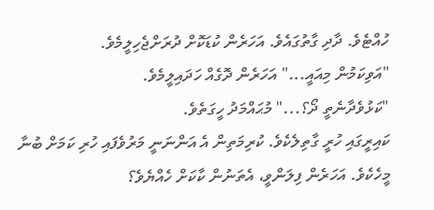ހުއްޓެވެ. ދާދި ގާތުގައެވެ. އަހަރެން ކުޑަކޮށް ދުރަށްޖެހިލީމެވެ.
"އަވިކަމުން މިއައީ..." އަހަރެން ދޮގެއް ހަދައިލީމެވެ.
"ކަޅުވެދާނެތީ ދޯ؟..." މުޙައްމަދު ހީގަތެވެ.
ކައިރީގައި ހުރީ ގާތިލެކެވެ. ކުރިމަތިން އެ އަންނަނީ މަރުވެފައި ހުރި ކަމަށް ބުނާ މީހެކެވެ. އަހަރެން ފިލަންވީ، އެތަނުން ކާކަށް ހެއްޔެވެ؟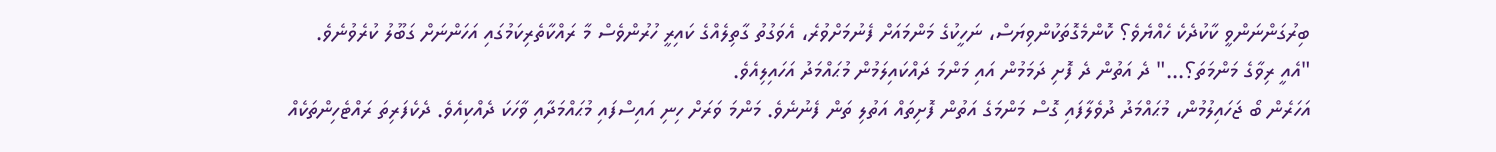ބިރުގަންނަންވީ ކާކުދެކެ ހެއްޔެވެ؟ ކޮންމެގޮތަކުންވިޔަސް، ނަހީކުގެ މަންމައަށް ފެނުމަށްވުރެ، އެވަގުތު ގާތިލެއްގެ ކައިރީ ހުރުންވެސް މާ ރައްކާތެރިކަމުގައި އަހަންނަށް ގަބޫލު ކުރެވުނެވެ.
"އެއީ ރިވާގެ މަންމަތަ؟..." ދެ އަތުން ދެ ފޮށި ދަމަމުން އައި މަންމަ ދައްކައިލަމުން މުޙައްމަދު އަހައިލިއެވެ.
އަހަރެން ބޯ ޖަހައިލުމުން، މުޙައްމަދު ދުވެލާފައި ގޮސް މަންމަގެ އަތުން ފޮށިތައް އަތުލި ތަން ފެނުނެވެ. މަންމަ ވަރަށް ހިނި އައިސްފައި މުޙައްމަދާއި ވާހަކަ ދެއްކިއެވެ. ދެކެފަރިތަ ރައްޓެހިންތަކެއް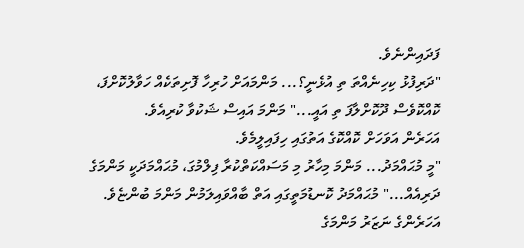ފަދައިންނެވެ.
"ދަރިފުޅު ކިހިނެއްތަ ތި އުޅެނީ؟... މަންމައަށް ހުރިހާ ފޮށިތަކެއް ހަވާލުކޮށްފަ، ކޮއްކޮވެސް ދޫކޮށްލާފަ ތި އައީ..." މަންމަ އައިސް ޝަކުވާ ކުރިއެވެ.
އަހަރެން އަވަހަށް ކޮއްކޮގެ އަތުގައި ހިފައިލީމެވެ.
"މީ މުޙައްމަދު... މަންމަ މިހާރު މި މަސައްކަތްކުރާ ފިލްމުގަ، މުޙައްމަދަކީ މަންމަގެ ދަރިއެއް..." މުޙައްމަދު ކޮނޑުމަތީގައި އަތް ބާއްވައިލަމުން މަންމަ ބުންޏެވެ.
އަހަރެންގެ ނަޒަރު މަންމަގެ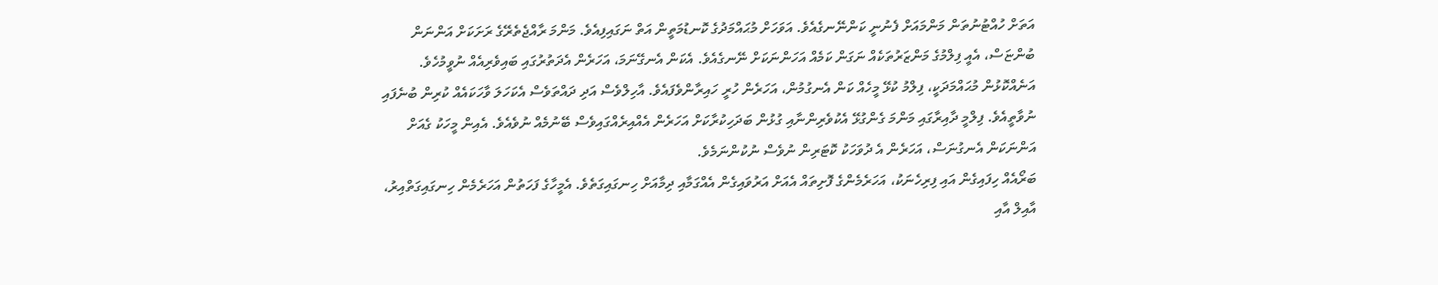އަތަށް ހުއްޓުނުތަން މަންމައަށް ފެނުނީ ކަންނޭނގެއެވެ. އަވަހަށް މުޙައްމަދުގެ ކޮނޑުމަތީން އަތް ނަގައިފިއެވެ. މަންމަ ރާއްޖެތެރޭގެ ރަށަކަށް އަންނަން ބުންޏަސް، އެއީ ފިލްމުގެ މަންޒަރުތަކެއް ނަގަން ކަމެއް އަހަންނަކަށް ނޭނގެއެވެ. އެކަން އެނގޭނަމަ، އަހަރެން އެދަތުރުގައި ބައިވެރިއެއް ނުވީމުހެވެ. އަނެއްކޮޅުން މުޙައްމަދަކީ، ފިލްމު ކުޅޭ މީހެއް ކަން އެނގުމުން، އަހަރެން ހުރީ ހައިރާންވެފައެވެ. އާހިލްވެސް އަދި ދައްތަވެސް އެކަހަލަ ވާހަކައެއް ކުރިން ބުނެފައި ނުވާތީއެވެ. ފިލްމީ ދާއިރާގައި މަންމަ ގެންގުޅޭ އެކުވެރިންނާއި ގުޅުން ބަދަހިކުރާކަށް އަހަރެން އެއްއިރެއްގައިވެސް ބޭނުމެއް ނުވެއެވެ. އެއިން މީހަކު ގެއަށް އަންނަކަން އެނގުނަސް، އަހަރެން އެ ދުވަހަކު ކޮޓަރިން ނުވެސް ނުކުންނަމެވެ.
ބަރޯއެއް ހިފައިގެން އައި ފިރިހެނަކު، އަހަރެމެންގެ ފޮށިތައް އެއަށް އަރުވައިގެން އެއްގަމާއި ދިމާއަށް ހިނގައިގަތެވެ. އެމީހާގެ ފަހަތުން އަހަރެމެން ހިނގައިގަތްއިރު، އާއިލް އާއި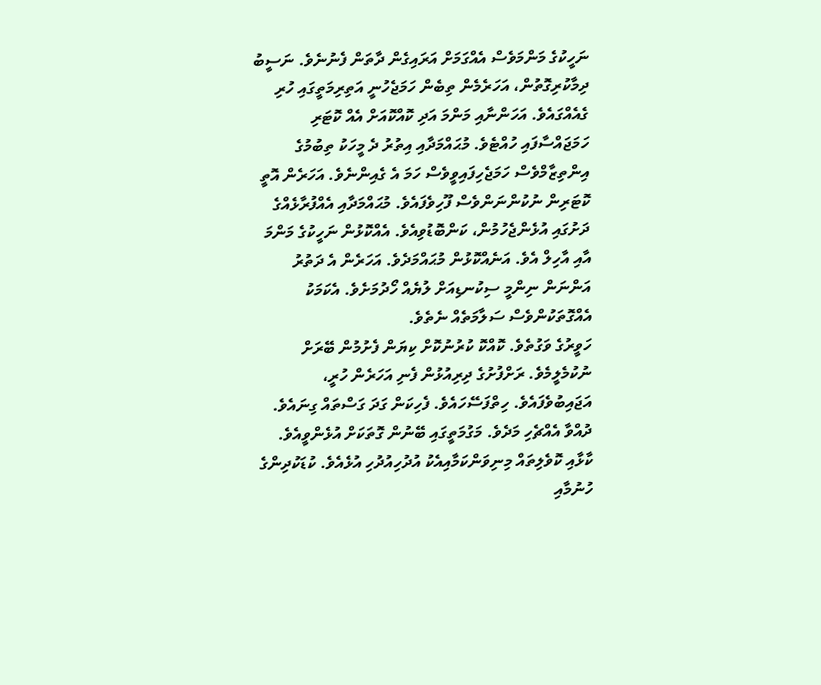ނަހީކުގެ މަންމަވެސް އެއްގަމަށް އަރައިގެން ދާތަން ފެނުނެވެ. ނަސީބު ދިމާކުރިގޮތުން، އަހަރެމެން ތިބެން ހަމަޖެހުނީ އަތިރިމަތީގައި ހުރި ގެއެއްގައެވެ. އަހަންނާއި މަންމަ އަދި ކޮއްކޮއަށް އެއް ކޮޓަރި ހަމަޖައްސާފައި ހުއްޓެވެ. މުޙައްމަދާއި އިތުރު ދެ މީހަކު ތިބުމުގެ އިންތިޒާމްވެސް ހަމަޖެހިފައިވީވެސް ހަމަ އެ ގެއިންނެވެ. އަހަރެން އޮތީ ކޮޓަރިން ނުކުންނަންވެސް ފޫހިވެފައެވެ. މުޙައްމަދާއި އެއްފުރާޅެއްގެ ދަށުގައި އުޅެންޖެހުމުން، ކަންބޮޑުވިއެވެ. އެއްކޮޅުން ނަހީކުގެ މަންމަ އާއި އާހިލް އެވެ. އަނެއްކޮޅުން މުޙައްމަދެވެ. އަހަރެން އެ ދަތުރު އަންނަން ނިންމީ ސިކުނޑިއަށް ލުޔެއް ހޯދުމަށެވެ. އެކަމަކު އެއްގޮތަކުންވެސް ސަލާމަތެއް ނެތެވެ.
ހަވީރުގެ ވަގުތެވެ. ކޮއްކޮ ކުރުނުކޮށް ކިޔަން ފެށުމުން ބޭރަށް ނުކުމެލީމެވެ. ރަށްފުށުގެ ދިރިއުޅުން ފެނި އަހަރެން ހުރީ، އަޖައިބުވެފައެވެ. ހިތްފަސޭހައެވެ. ފެހިކަން ގަދަ ގަސްތައް ގިނައެވެ. ދުއްވާ އެއްޗެހި މަދެވެ. މަގުމަތީގައި ބޭނުން ގޮތަކަށް އުޅެންވީއެވެ. ކާޅާއި ކޮވެލިތައް މިނިވަންކަމާއިއެކު އުދުހިއުދުހި އުޅެއެވެ. ކުޑަކުދިންގެ ހުނުމާއި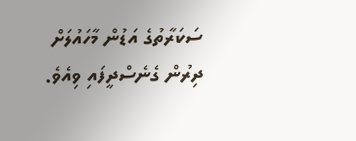ސަކަރާތުގެ އަޑުން މާހައުލަށް ދިރުން ގެނެސްދީފައި ވިއެވެ.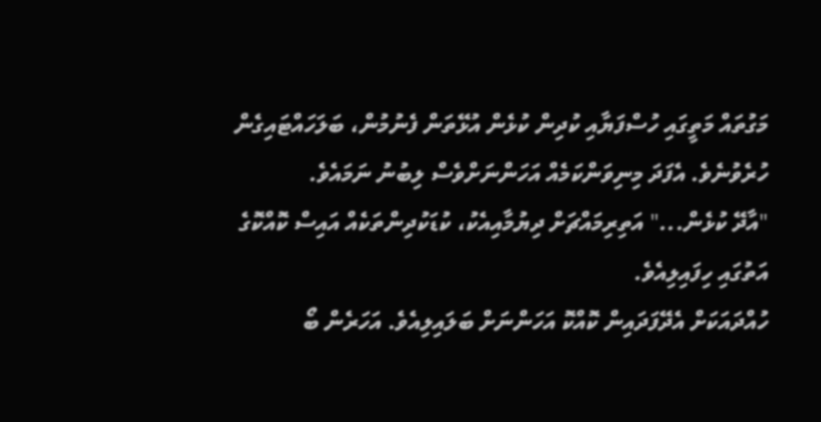މަގުތައް މަތީގައި ހުސްފަޔާއި ކުދިން ކުޅެން އުޅޭތަން ފެނުމުން، ބަލަހައްޓައިގެން ހުރެވުނެވެ. އެފަދަ މިނިވަންކަމެއް އަހަންނަށްވެސް ލިބުނު ނަމައެވެ.
"އާދޭ ކުޅެން..." އަތިރިމައްޗަށް ދިޔުމާއިއެކު، ކުޑަކުދިންތަކެއް އައިސް ކޮއްކޮގެ އަތުގައި ހިފައިލިއެވެ.
ހުއްދައަކަށް އެދޭފަދައިން ކޮއްކޮ އަހަންނަށް ބަލައިލިއެވެ. އަހަރެން ބޯ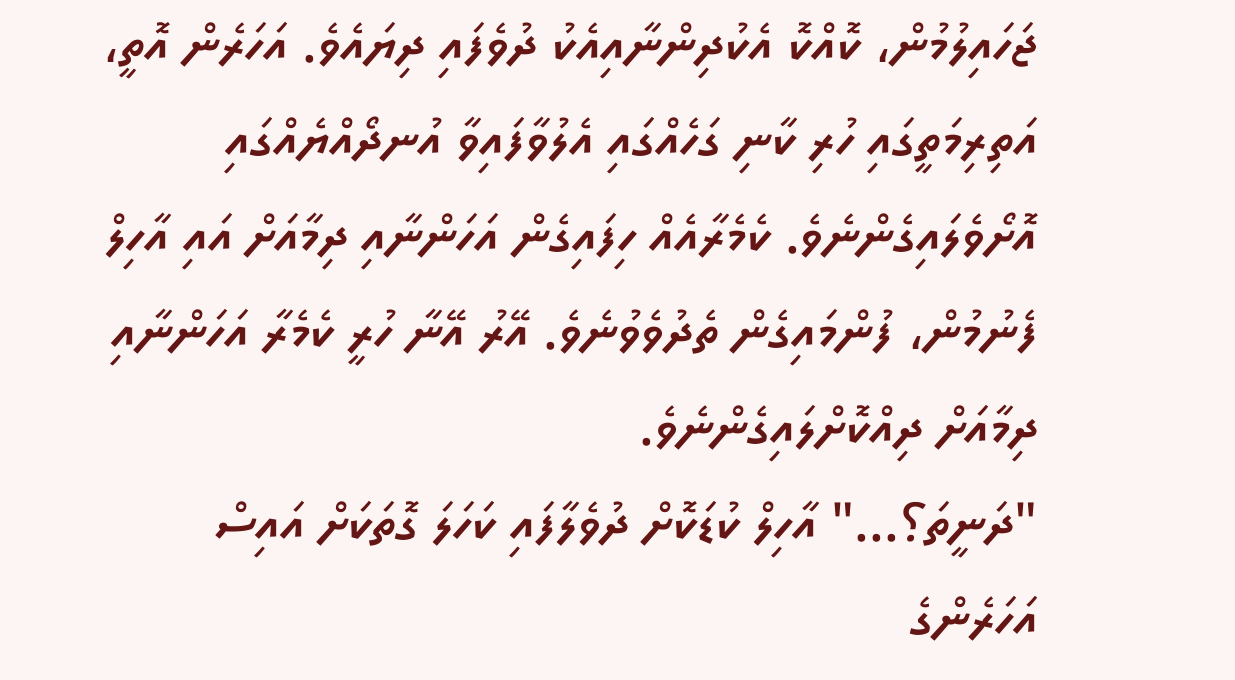ޖަހައިލުމުން، ކޮއްކޮ އެކުދިންނާއިއެކު ދުވެފައި ދިޔައެވެ. އަހަރެން އޮތީ، އަތިރިމަތީގައި ހުރި ކާނި ގަހެއްގައި އެލުވާފައިވާ އުނދޯއްޔެއްގައި އޮށޯވެލައިގެންނެވެ. ކެމެރާއެއް ހިފައިގެން އަހަންނާއި ދިމާއަށް އައި އާހިލް ފެނުމުން، ފުންމައިގެން ތެދުވެވުނެވެ. އޭރު އޭނާ ހުރީ ކެމެރާ އަހަންނާއި ދިމާއަށް ދިއްކޮށްލައިގެންނެވެ.
"ދަނީތަ؟..." އާހިލް ކުޑަކޮށް ދުވެލާފައި ކަހަލަ ގޮތަކަށް އައިސް އަހަރެންގެ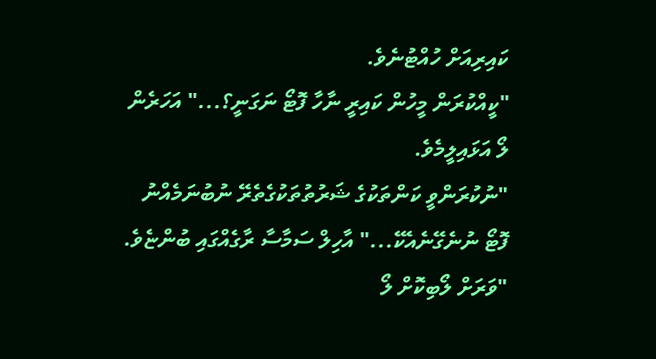ކައިރިއަށް ހުއްޓުނެވެ.
"ކީއްކުރަން މީހުން ކައިރީ ނާހާ ފޮޓޯ ނަގަނީ؟..." އަހަރެން ލޯ އަޅައިލީމެވެ.
"ނުކުރަންވީ ކަންތަކުގެ ޝަރުތުތަކުގެތެރޭ ނުބުނަމެއްނު ފޮޓޯ ނުނެގޭނެއެކޭ..." އާހިލް ސަމާސާ ރާގެއްގައި ބުންޏެވެ. "ވަރަށް ލޯބިކޮށް ލޯ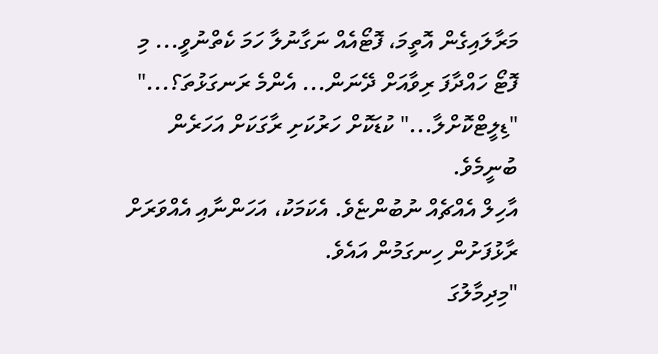މަރާލައިގެން އޮތީމަ، ފޮޓޯއެއް ނަގާނުލާ ހަމަ ކެތްނުވީ... މި ފޮޓޯ ހައްދާފަ ރިވާއަށް ދޭނަން... އެންމެ ރަނގަޅުތަ؟..."
"ޑިލީޓްކޮށްލާ..." ކުޑަކޮށް ހަރުކަށި ރާގަކަށް އަހަރެން ބުނީމެވެ.
އާހިލް އެއްޗެއް ނުބުންޏެވެ. އެކަމަކު، އަހަންނާއި އެއްވަރަށް ރާޅުފަށުން ހިނގަމުން އައެވެ.
"މިދިމާލުގަ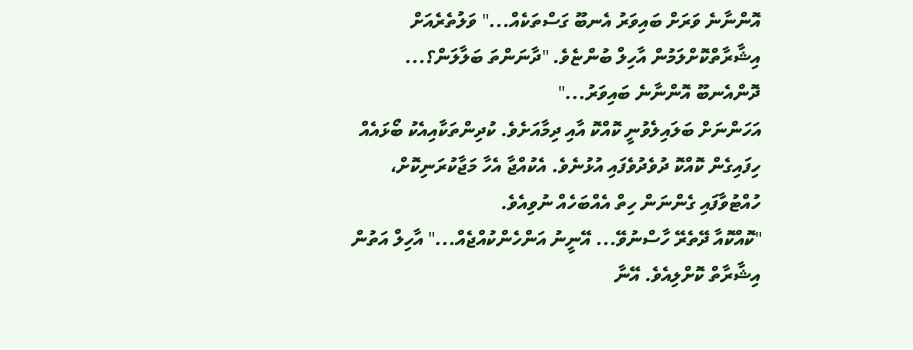އޮންނާނެ ވަރަށް ބައިވަރު އެނބޫ ގަސްތަކެއް..." ވަލުތެރެއަށް އިޝާރާތްކޮށްލަމުން އާހިލް ބުންޏެވެ. "ދާނަންތަ ބަލާލަން؟... ދޮންއެނބޫ އޮންނާނެ ބައިވަރު..."
އަހަންނަށް ބަލައިލެވުނީ ކޮއްކޮ އާއި ދިމާއަށެވެ. ކުދިންތަކާއިއެކު ބޯޅައެއް ހިފައިގެން ކޮއްކޮ ދުވެދުވެފައި އުޅުނެވެ. އެކުއްޖާ އެހާ މަޖާކުރަނިކޮށް، ހުއްޓުވާފައި ގެންނަން ހިތް އެއްބަހެއް ނުވިއެވެ.
"ކޮއްކޮއާ ދޭތެރޭ ހާސްނުވޭ... އޭނީނު އަންހެންކުއްޖެއް..." އާހިލް އަތުން އިޝާރާތް ކޮށްލިއެވެ. އޭނާ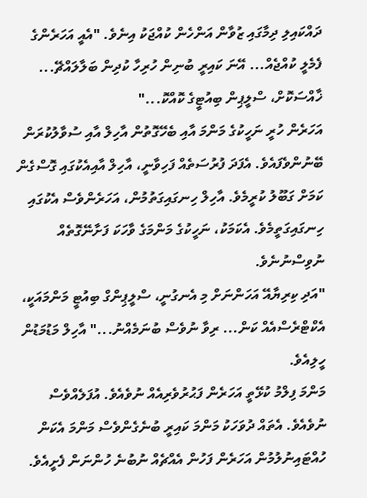ދައްކައިލި ދިމާގައި ޒުވާން އަންހެން ކުއްޖަކު އިނެވެ. "އެއީ އަހަރެންގެ ފެމެލީ ކުއްޖެއް... އޭނަ ކައިރީ ބުނިން ހުރިހާ ކުދިން ބަލާލައްޗޭ... ޚާއްސަކޮށް، ސްލީޕިން ބިއުޓީގެ ކޮއްކޮ..."
އަހަރެން ހުރީ ނަހީކުގެ މަންމަ އާއި ބެހޭގޮތުން އާހިލް އާއި ސުވާލުކުރަން ބޭނުންވެފައެވެ. އެފަދަ ފުރުސަތެއް ފަހިވާނީ، އާހިލް އާއިއެކުގައި ގޮސްގެން ކަމަށް ގަބޫލު ކުރީމެވެ. އާހިލް ހިނގައިގަތުމުން، އަހަރެންވެސް އެކުގައި ހިނގައިގަތީމެވެ. އެކަމަކު، ނަހީކުގެ މަންމަގެ ވާހަކަ ފަށާނޭގޮތެއް ނުވިސްނުނެވެ.
"އަދި ކިރިޔާއޭ އަހަންނަށް މި އެނގުނީ، ސްލީޕިންގް ބިއުޓީ މަންމައަކީ، އެކްޓްރެސްއެއް ކަން... ރިވާ ނުވެސް ބުނަމެއްނު..." އާހިލް މަޑުމަޑުން ހީލިއެވެ.
މަންމަ ފިލްމު ކުޅޭތީ އަހަރެން ފަޙުރުވެރިއެއް ނުވެއެވެ. އުފަލެއްވެސް ނުވެއެވެ. އެތައް ދުވަހަކު މަންމަ ކައިރީ ބުނެގެންވެސް މަންމަ އެކަން ހުއްޓައިނުލުމުން އަހަރެން ފަހުން އެއްޗެއް ނުބުނެ ހުންނަން ފެށީއެވެ.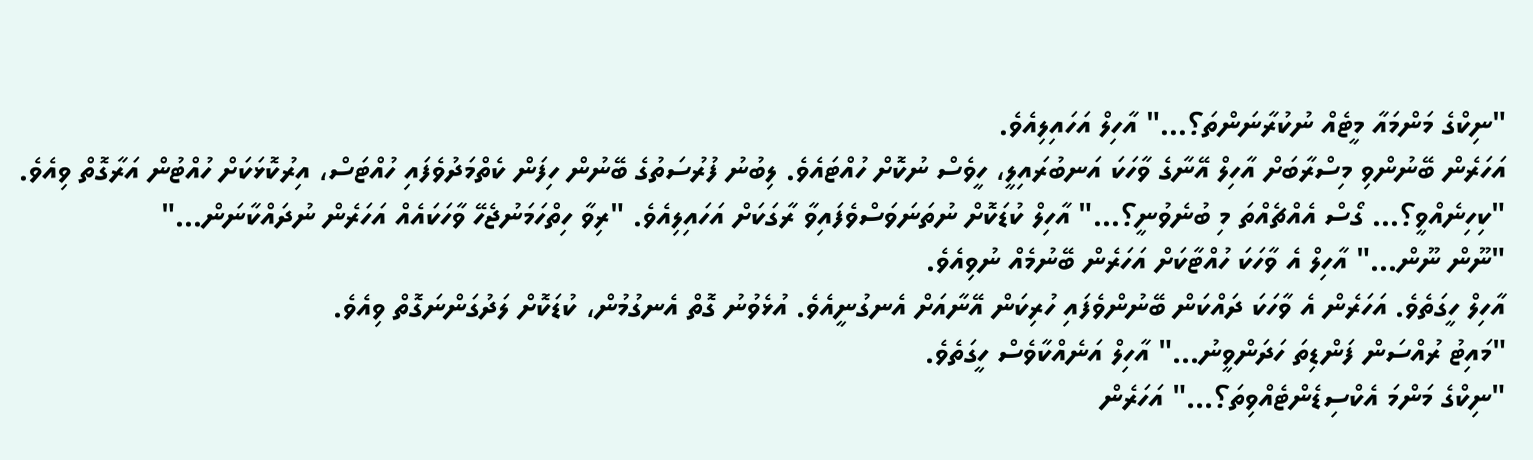"ނިކްގެ މަންމައާ މީޓެއް ނުކުރާނަންތަ؟..." އާހިލް އަހައިލިއެވެ.
އަހަރެން ބޭނުންވި މިސްރާބަށް އާހިލް އޭނާގެ ވާހަކަ އަނބުރައިލީ، ހީވެސް ނުކޮށް ހުއްޓައެވެ. ލިބުނު ފުރުސަތުގެ ބޭނުން ހިފަން ކެތްމަދުވެފައި ހުއްޓަސް، އިރުކޮޅަކަށް ހުއްޓުން އަރާގޮތް ވިއެވެ.
"ކިހިނެއްވީ؟... ގޯސް އެއްޗެއްތަ މި ބުނެވުނީ؟..." އާހިލް ކުޑަކޮށް ނުތަނަވަސްވެފައިވާ ރާގަކަށް އަހައިލިއެވެ. "ރިވާ ހިތްހަމަނުޖެހޭ ވާހަކައެއް އަހަރެން ނުދައްކާނަން..."
"ނޫން ނޫން..." އާހިލް އެ ވާހަކަ ހުއްޓާކަށް އަހަރެން ބޭނުމެއް ނުވިއެވެ.
އާހިލް ހީގަތެވެ. އަހަރެން އެ ވާހަކަ ދައްކަން ބޭނުންވެފައި ހުރިކަން އޭނާއަށް އެނގުނީއެވެ. އުޅެވުނު ގޮތް އެނގުމުން، ކުޑަކޮށް ލަދުގަންނަގޮތް ވިއެވެ.
"މައިޓު ރުއްސަން ފަންޑިތަ ހަދަންވީނު..." އާހިލް އަނެއްކާވެސް ހީގަތެވެ.
"ނިކްގެ މަންމަ އެކްސިޑެންޓެއްވިތަ؟..." އަހަރެން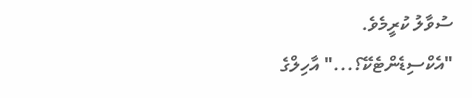ސުވާލު ކުރީމެވެ.
"އެކްސިޑެންޓެކޭ؟..." އާހިލްގެ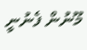މޫނުން ފެނުނީ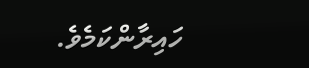ހައިރާންކަމެވެ.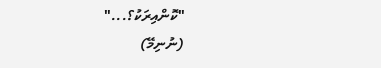"ކޮންއިރަކު؟..."
(ނުނިމޭ)